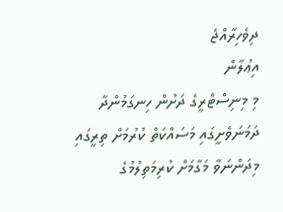ދިވެހިރާއްޖެ
އިޢުލާން
މި މިނިސްޓްރީގެ ދަށުން ހިނގަމުންދާ ދަމަނަވެށީގައި މަސައްކަތް ކުރުމަށް ތިރީގައި މިދަންނަވާ މަގާމަށް ކުރިމަތިލުމުގެ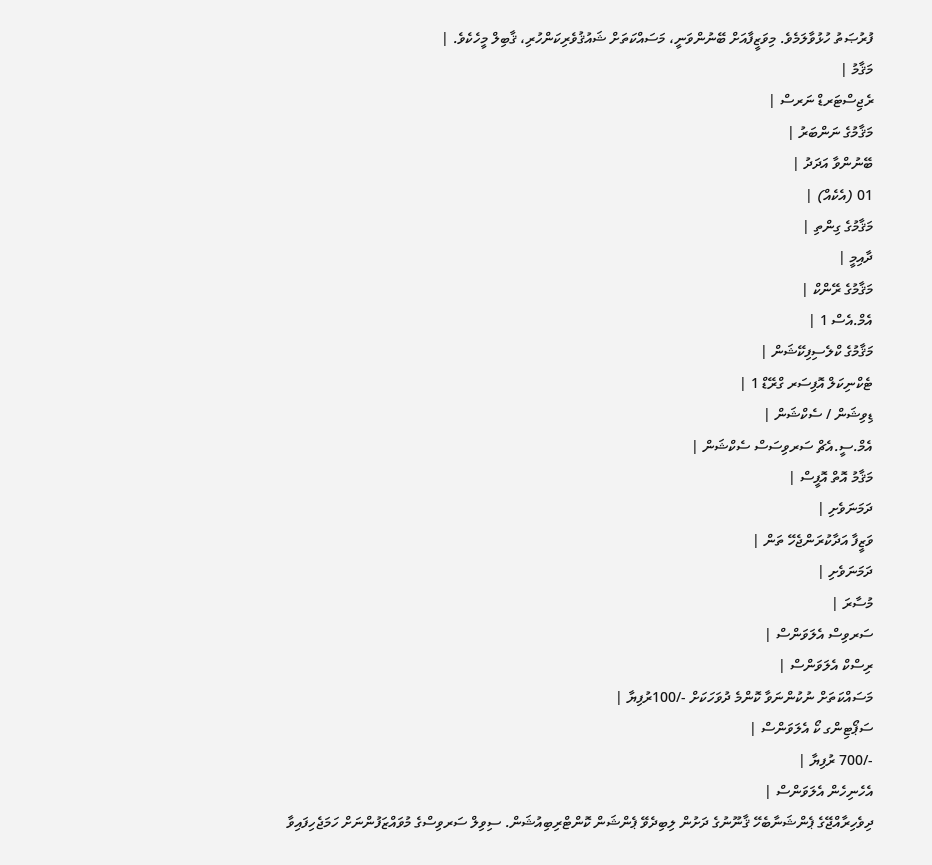ފުރުޞަތު ހުޅުވާލަމެވެ. މިވަޒީފާއަށް ބޭނުންވަނީ، މަސައްކަތަށް ޝައުޤުވެރިކަންހުރި، ޤާބިލް މީހެކެވެ. |
މަޤާމު |
ރެޖިސްޓަރޑް ނަރސް |
މަޤާމުގެ ނަންބަރު |
ބޭނުންވާ އަދަދު |
01 (އެކެއް) |
މަޤާމުގެ ގިންތި |
ދާއިމީ |
މަޤާމުގެ ރޭންކް |
އެމް.އެސް 1 |
މަޤާމުގެ ކްލެސިފިކޭޝަން |
ޓެކްނިކަލް އޮފިސަރ ގްރޭޑް 1 |
ޑިވިޝަން / ސެކްޝަން |
އެމް.ސީ.އެޗް ސަރވިސަސް ސެކްޝަން |
މަޤާމު އޮތް އޮފީސް |
ދަމަނަވެށި |
ވަޒީފާ އަދާކުރަންޖެހޭ ތަން |
ދަމަނަވެށި |
މުސާރަ |
ސަރވިސް އެލަވަންސް |
ރިސްކް އެލަވަންސް |
މަސައްކަތަށް ނުކުންނަވާ ކޮންމެ ދުވަހަކަށް -/100ރުފިޔާ |
ސަޕޯޓިންގ ކޯ އެލަވަންސް |
-/700 ރުފިޔާ |
އެހެނިހެން އެލަވަންސް |
ދިވެހިރާއްޖޭގެ ޕެންޝަނާބެހޭ ޤާނޫނުގެ ދަށުން ލިބިދެވޭ ޕެންޝަން ކޮންޓްރިބިއުޝަން. ސިވިލް ސަރވިސްގެ މުވައްޒަފުންނަށް ހަމަޖެހިފައިވާ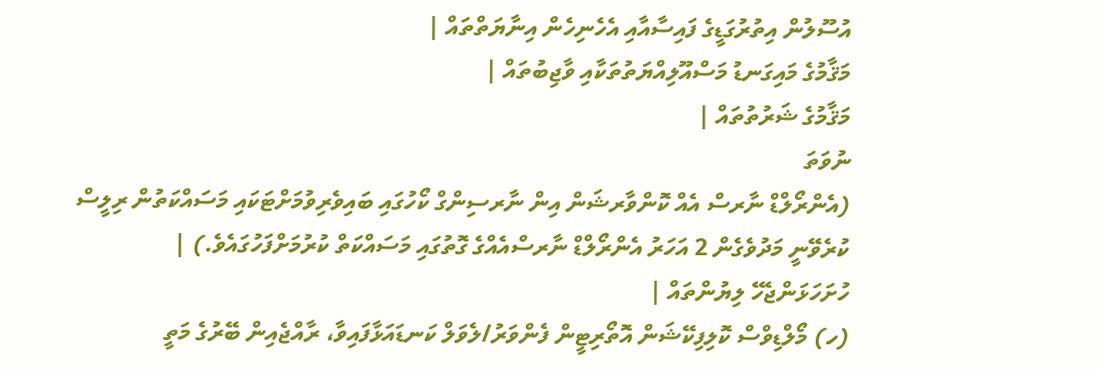އުސޫލުން އިތުރުގަޑީގެ ފައިސާއާއި އެހެނިހެން އިނާޔަތްތައް |
މަޤާމުގެ މައިގަނޑު މަސްއޫލިއްޔަތުތަކާއި ވާޖިބުތައް |
މަޤާމުގެ ޝަރުތުތައް |
ނުވަތަ
(އެންރޯލްޑް ނާރސް އެއް ކޮންވާރޝަން އިން ނާރސިންގް ކޯހުގައި ބައިވެރިވުމަށްޓަކައި މަސައްކަތުން ރިލީސް ކުރެވޭނީ މަދުވެގެން 2 އަހަރު އެންރޯލްޑް ނާރސްއެއްގެ ގޮތުގައި މަސައްކަތް ކުރުމަށްފަހުގައެވެ.) |
ހުށަހަޅަންޖެހޭ ލިޔުންތައް |
(ހ) މޯލްޑިވްސް ކޮލިފިކޭޝަން އޮތޯރިޓީން ފެންވަރު/ލެވަލް ކަނޑައަޅާފައިވާ، ރާއްޖެއިން ބޭރުގެ މަތީ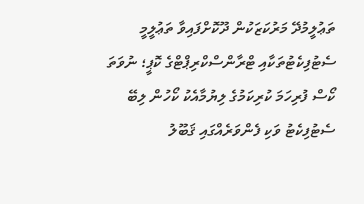ތަޢުލީމުދޭ މަރުކަޒަކުން ދޫކޮށްފައިވާ ތަޢުލީމީ ސެޓުފިކެޓުތަކާއި ޓްރާންސްކްރިޕްޓްގެ ކޮޕީ؛ ނުވަތަ ކޯސް ފުރިހަމަ ކުރިކަމުގެ ލިޔުމާއެކު ކޯހުން ލިބޭ ސެޓުފިކެޓު ވަކި ފެންވަރެއްގައި ޤަބޫލު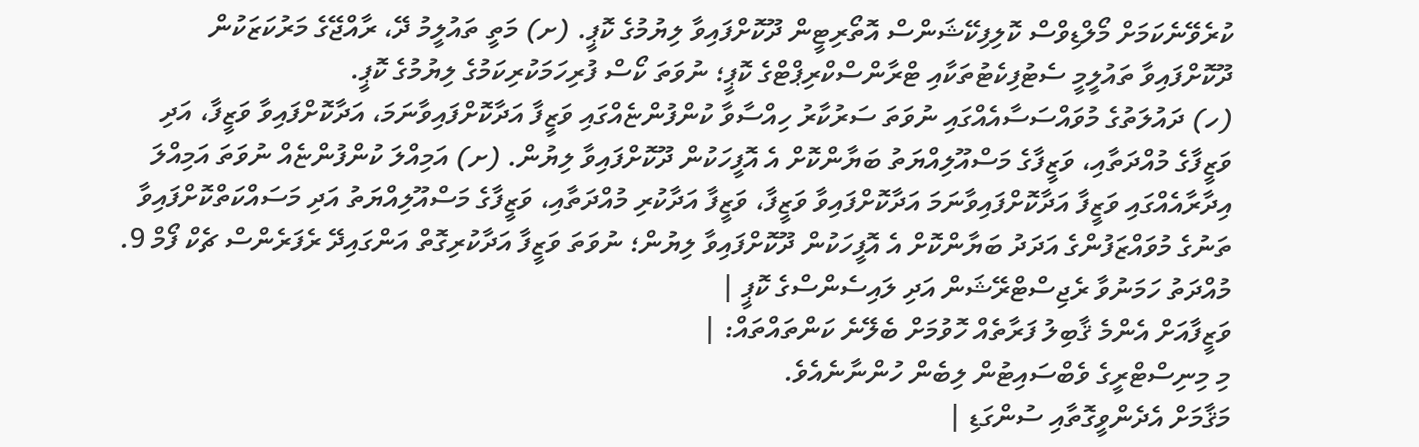ކުރެވޭނެކަމަށް މޯލްޑިވްސް ކޮލިފިކޭޝަންސް އޮތޯރިޓީން ދޫކޮށްފައިވާ ލިޔުމުގެ ކޮޕީ. (ށ) މަތީ ތައުލީމު ދޭ، ރާއްޖޭގެ މަރުކަޒަކުން ދޫކޮށްފައިވާ ތައުލީމީ ސެޓުފިކެޓުތަކާއި ޓްރާންސްކްރިޕްޓްގެ ކޮޕީ؛ ނުވަތަ ކޯސް ފުރިހަމަކުރިކަމުގެ ލިޔުމުގެ ކޮޕީ.
(ހ) ދައުލަތުގެ މުވައްސަސާއެއްގައި ނުވަތަ ސަރުކާރު ހިއްސާވާ ކުންފުންޏެއްގައި ވަޒީފާ އަދާކޮށްފައިވާނަމަ، އަދާކޮށްފައިވާ ވަޒީފާ، އަދި ވަޒީފާގެ މުއްދަތާއި، ވަޒީފާގެ މަސްއޫލިއްޔަތު ބަޔާންކޮށް އެ އޮފީހަކުން ދޫކޮށްފައިވާ ލިޔުން. (ށ) އަމިއްލަ ކުންފުންޏެއް ނުވަތަ އަމިއްލަ އިދާރާއެއްގައި ވަޒީފާ އަދާކޮށްފައިވާނަމަ އަދާކޮށްފައިވާ ވަޒީފާ، ވަޒީފާ އަދާކުރި މުއްދަތާއި، ވަޒީފާގެ މަސްއޫލިއްޔަތު އަދި މަސައްކަތްކޮށްފައިވާ ތަނުގެ މުވައްޒަފުންގެ އަދަދު ބަޔާންކޮށް އެ އޮފީހަކުން ދޫކޮށްފައިވާ ލިޔުން؛ ނުވަތަ ވަޒީފާ އަދާކުރިގޮތް އަންގައިދޭ ރެފަރެންސް ޗެކް ފޯމް 9. މުއްދަތު ހަމަނުވާ ރެޖިސްޓްރޭޝަން އަދި ލައިސެންސްގެ ކޮޕީ |
ވަޒީފާއަށް އެންމެ ޤާބިލު ފަރާތެއް ހޮވުމަށް ބެލޭނެ ކަންތައްތައް: |
މި މިނިސްޓްރީގެ ވެބްސައިޓުން ލިބެން ހުންނާނެއެވެ.
މަޤާމަށް އެދެންވީގޮތާއި ސުންގަޑި |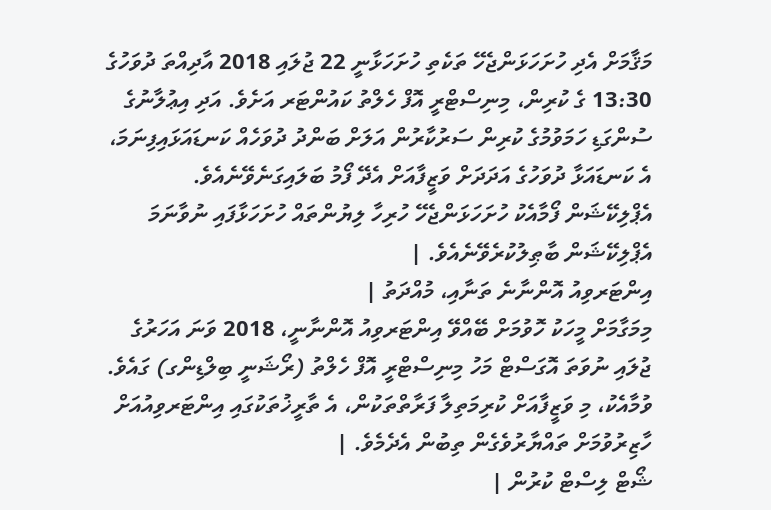މަޤާމަށް އެދި ހުށަހަޅަންޖެހޭ ތަކެތި ހުށަހަޅާނީ 22 ޖުލައި 2018 އާދިއްތަ ދުވަހުގެ 13:30 ގެ ކުރިން، މިނިސްޓްރީ އޮފް ހެލްތު ކައުންޓަރ އަށެވެ. އަދި އިޢުލާނުގެ ސުންގަޑި ހަމަވުމުގެ ކުރިން ސަރުކާރުން އަލަށް ބަންދު ދުވަހެއް ކަނޑައަޅައިފިނަމަ، އެ ކަނޑައަޅާ ދުވަހުގެ އަދަދަށް ވަޒީފާއަށް އެދޭ ފޯމު ބަލައިގަނެވޭނެއެވެ.
އެޕްލިކޭޝަން ފޯމާއެކު ހުށަހަޅަންޖެހޭ ހުރިހާ ލިޔުންތައް ހުށަހަޅާފައި ނުވާނަމަ އެޕްލިކޭޝަން ބާޠިލުކުރެވޭނެއެވެ. |
އިންޓަރވިއު އޮންނާނެ ތަނާއި، މުއްދަތު |
މިމަގާމަށް މީހަކު ހޮވުމަށް ބޭއްވޭ އިންޓަރވިއު އޮންނާނީ، 2018 ވަނަ އަހަރުގެ ޖުލައި ނުވަތަ އޮގަސްޓް މަހު މިނިސްޓްރީ އޮފް ހެލްތު (ރޯޝަނީ ބިލްޑިންގ) ގައެވެ. ވުމާއެކު، މި ވަޒީފާއަށް ކުރިމަތިލާ ފަރާތްތަކުން، އެ ތާރީޚުތަކުގައި އިންޓަރވިއުއަށް ހާޒިރުވުމަށް ތައްޔާރުވެގެން ތިބުން އެދެމެވެ. |
ޝޯޓް ލިސްޓް ކުރުން |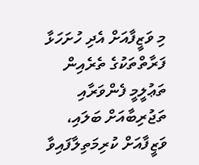މި ވަޒީފާއަށް އެދި ހުށަހަޅާ ފަރާތްތަކުގެ ތެރެއިން ތަޢުލީމީ ފެންވަރާއި ތަޖުރިބާއަށް ބަލައި، ވަޒީފާއަށް ކުރިމަތިލާފައިވާ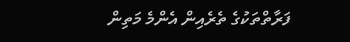ފަރާތްތަކުގެ ތެރެއިން އެންމެ މަތިން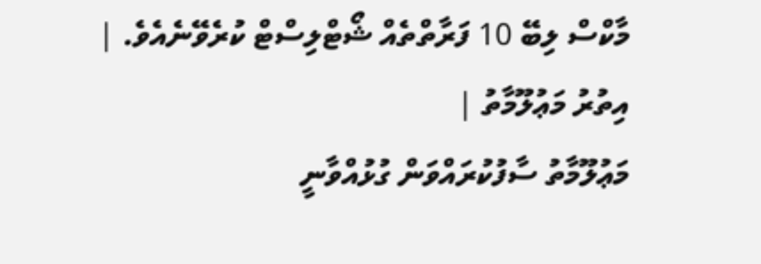މާކްސް ލިބޭ 10 ފަރާތްތެއް ޝޯޓްލިސްޓް ކުރެވޭނެއެވެ. |
އިތުރު މަޢުލޫމާތު |
މަޢުލޫމާތު ސާފުކުރައްވަން ގުޅުއްވާނީ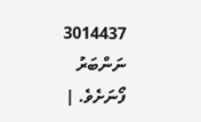3014437 ނަންބަރު ފޯނަށެވެ. |